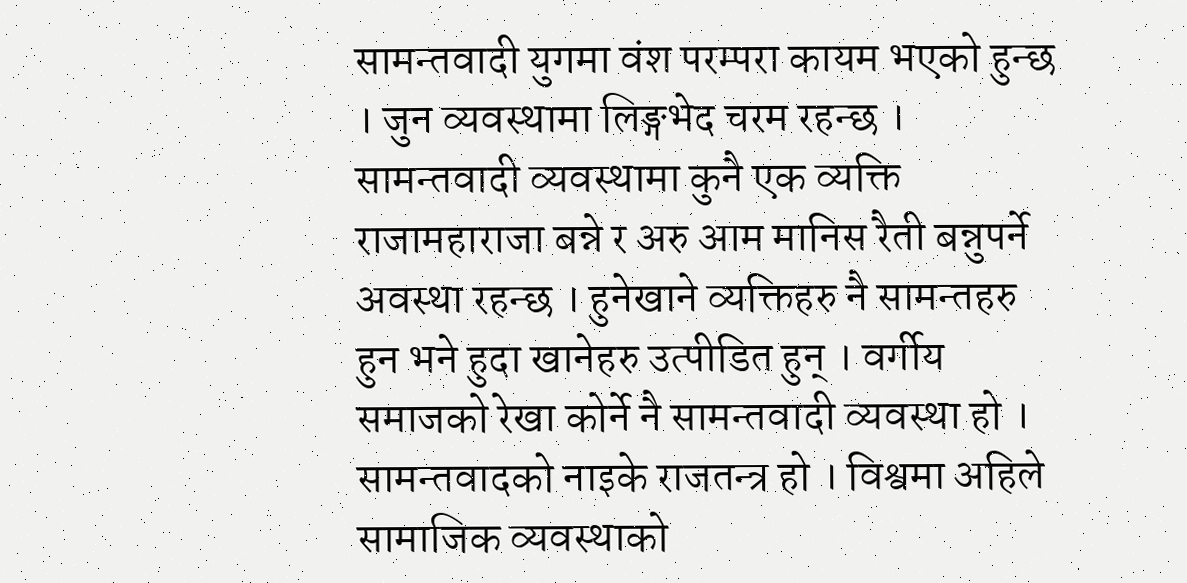सामन्तवादी युगमा वंश परम्परा कायम भएको हुन्छ । जुन व्यवस्थामा लिङ्गभेद चरम रहन्छ । सामन्तवादी व्यवस्थामा कुनै एक व्यक्ति राजामहाराजा बन्ने र अरु आम मानिस रैती बन्नुपर्ने अवस्था रहन्छ । हुनेखाने व्यक्तिहरु नै सामन्तहरु हुन भने हुदा खानेहरु उत्पीडित हुन् । वर्गीय समाजको रेखा कोर्ने नै सामन्तवादी व्यवस्था हो । सामन्तवादको नाइके राजतन्त्र हो । विश्वमा अहिले सामाजिक व्यवस्थाको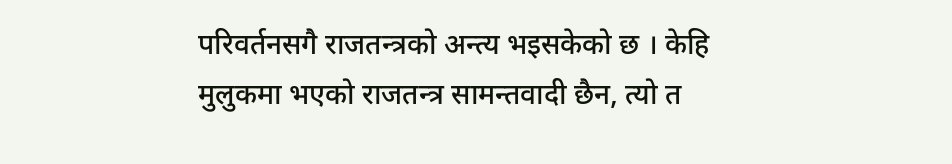परिवर्तनसगै राजतन्त्रको अन्त्य भइसकेको छ । केहि मुलुकमा भएको राजतन्त्र सामन्तवादी छैन, त्यो त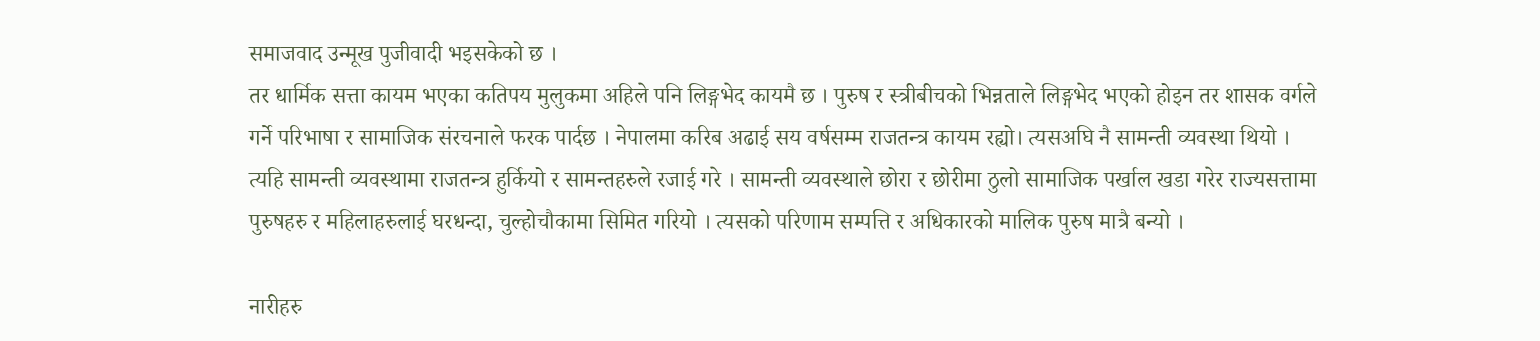समाजवाद उन्मूख पुजीवादी भइसकेको छ ।
तर धार्मिक सत्ता कायम भएका कतिपय मुलुकमा अहिले पनि लिङ्गभेद कायमै छ । पुरुष र स्त्रीबीचको भिन्नताले लिङ्गभेद भएको होइन तर शासक वर्गले गर्ने परिभाषा र सामाजिक संरचनाले फरक पार्दछ । नेपालमा करिब अढाई सय वर्षसम्म राजतन्त्र कायम रह्यो। त्यसअघि नै सामन्ती व्यवस्था थियो । त्यहि सामन्ती व्यवस्थामा राजतन्त्र हुर्कियो र सामन्तहरुले रजाई गरे । सामन्ती व्यवस्थाले छोरा र छोरीमा ठुलो सामाजिक पर्खाल खडा गरेर राज्यसत्तामा पुरुषहरु र महिलाहरुलाई घरधन्दा, चुल्होचौकामा सिमित गरियो । त्यसको परिणाम सम्पत्ति र अधिकारको मालिक पुरुष मात्रै बन्यो ।

नारीहरु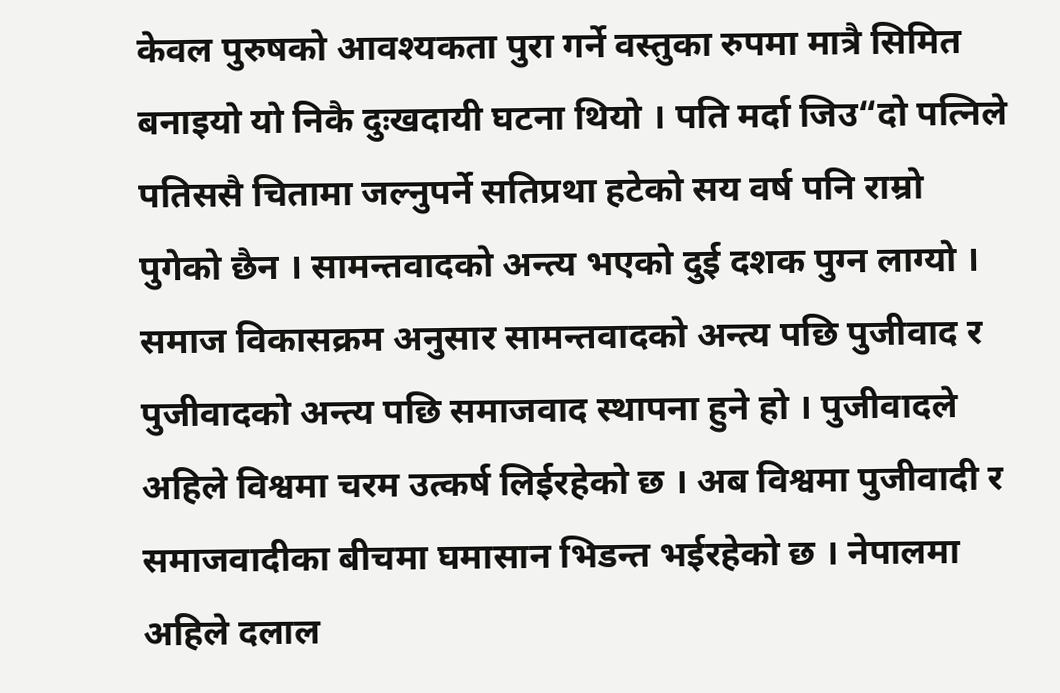केवल पुरुषको आवश्यकता पुरा गर्ने वस्तुका रुपमा मात्रै सिमित बनाइयो यो निकै दुःखदायी घटना थियो । पति मर्दा जिउ“दो पत्निले पतिससै चितामा जल्नुपर्ने सतिप्रथा हटेको सय वर्ष पनि राम्रो पुगेको छैन । सामन्तवादको अन्त्य भएको दुई दशक पुग्न लाग्यो ।
समाज विकासक्रम अनुसार सामन्तवादको अन्त्य पछि पुजीवाद र पुजीवादको अन्त्य पछि समाजवाद स्थापना हुने हो । पुजीवादले अहिले विश्वमा चरम उत्कर्ष लिईरहेको छ । अब विश्वमा पुजीवादी र समाजवादीका बीचमा घमासान भिडन्त भईरहेको छ । नेपालमा अहिले दलाल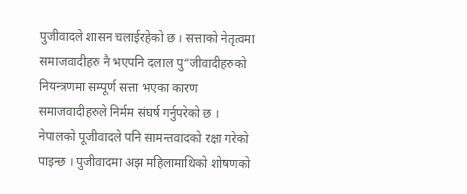पुजीवादले शासन चलाईरहेको छ । सत्ताको नेतृत्वमा समाजवादीहरु नै भएपनि दलाल पु“जीवादीहरुको नियन्त्रणमा सम्पूर्ण सत्ता भएका कारण समाजवादीहरुले निर्मम संघर्ष गर्नुपरेको छ ।
नेपालको पूजीवादले पनि सामन्तवादको रक्षा गरेको पाइन्छ । पुजीवादमा अझ महिलामाथिको शोषणको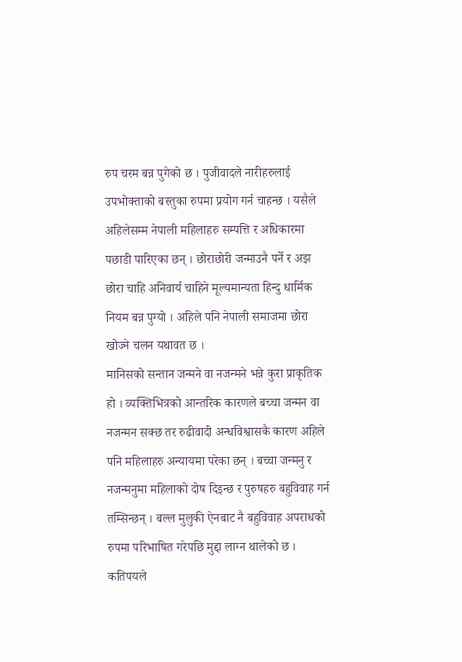रुप चरम बन्न पुगेको छ । पुजीवादले नारीहरुलाई उपभोक्ताको बस्तुका रुपमा प्रयोग गर्न चाहन्छ । यसैले अहिलेसम्म नेपाली महिलाहरु सम्पत्ति र अधिकारमा पछाडी पारिएका छन् । छोराछोरी जन्माउनै पर्ने र अझ छोरा चाहि अनिवार्य चाहिने मूल्यमान्यता हिन्दु धार्मिक नियम बन्न पुग्यो । अहिले पनि नेपाली समाजमा छोरा खोज्ने चलन यथावत छ ।
मानिसको सन्तान जन्मने वा नजन्मने भन्ने कुरा प्राकृतिक हो । व्यक्तिभित्रको आन्तरिक कारणले बच्चा जन्मन वा नजन्मन सक्छ तर रुढीवादी अन्धविश्वासकै कारण अहिले पनि महिलाहरु अन्यायमा परेका छन् । बच्चा जन्मनु र नजन्मनुमा महिलाको दोष दिइन्छ र पुरुषहरु बहुविवाह गर्न तम्सिन्छन् । बल्ल मुलुकी ऐनबाट नै बहुविवाह अपराधको रुपमा परिभाषित गरेपछि मुद्दा लाग्न थालेको छ । कतिपयले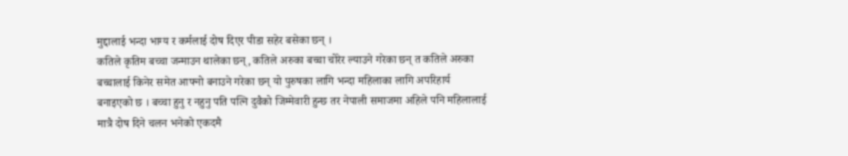मुद्दालाई भन्दा भाग्य र कर्मलाई दोष दिएर पीडा सहेर बसेका छन् ।
कतिले कृतिम बच्चा जन्माउन थालेका छन्, कतिले अरुका बच्चा चोरेर ल्याउने गरेका छन् त कतिले अरुका बच्चालाई किनेर समेत आफ्नो बनाउने गरेका छन् यो पुरुषका लागि भन्दा महिलाका लागि अपरिहार्य बनाइएको छ । बच्चा हुनु र नहुनु पति पत्नि दुवैको जिम्मेवारी हुन्छ तर नेपाली समाजमा अहिले पनि महिलालाई मात्रै दोष दिने चलन भनेको एकदमै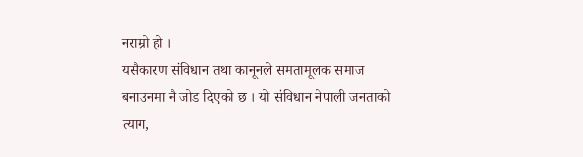नराम्रो हो ।
यसैकारण संविधान तथा कानूनले समतामूलक समाज बनाउनमा नै जोड दिएको छ । यो संविधान नेपाली जनताको त्याग,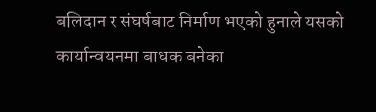बलिदान र संघर्षबाट निर्माण भएको हुनाले यसको कार्यान्वयनमा बाधक बनेका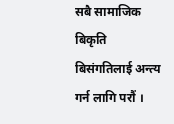सबै सामाजिक बिकृति बिसंगतिलाई अन्त्य गर्न लागि परौं ।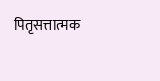पितृसत्तात्मक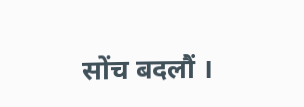सोंच बदलौं ।